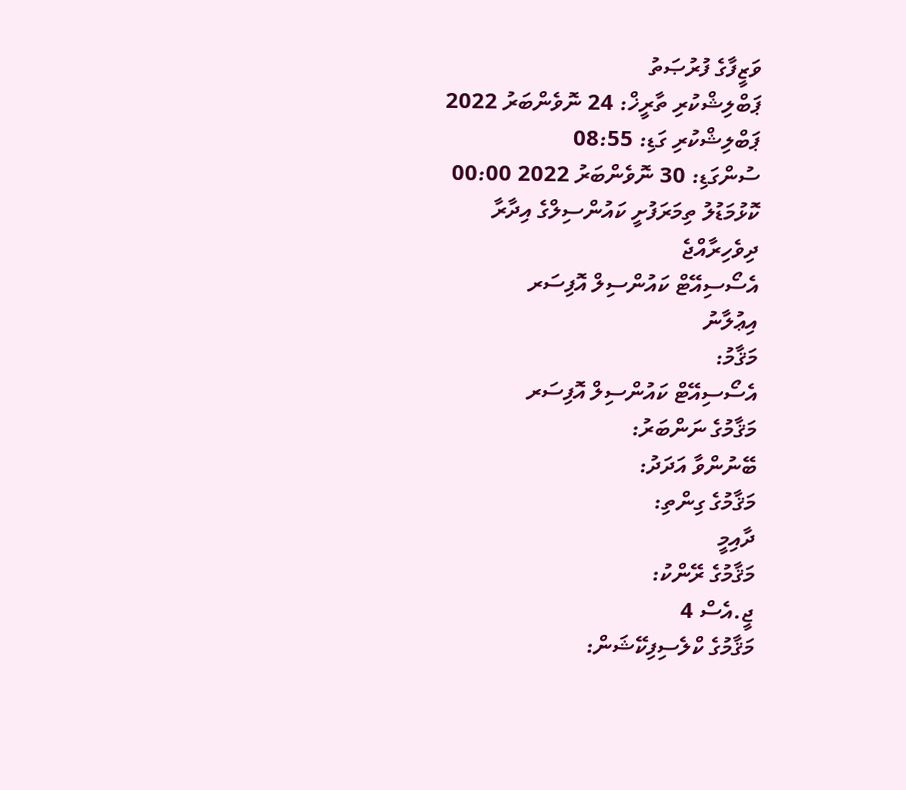ވަޒީފާގެ ފުރުޞަތު
ޕަބްލިޝްކުރި ތާރީޚް: 24 ނޮވެންބަރު 2022
ޕަބްލިޝްކުރި ގަޑި: 08:55
ސުންގަޑި: 30 ނޮވެންބަރު 2022 00:00
ކޮޅުމަޑުލު ތިމަރަފުށީ ކައުންސިލްގެ އިދާރާ
ދިވެހިރާއްޖެ
އެސޯސިއޭޓް ކައުންސިލް އޮފިސަރ
އިޢުލާނު
މަޤާމު:
އެސޯސިއޭޓް ކައުންސިލް އޮފިސަރ
މަޤާމުގެ ނަންބަރު:
ބޭނުންވާ އަދަދު:
މަޤާމުގެ ގިންތި:
ދާއިމީ
މަޤާމުގެ ރޭންކު:
ޖީ.އެސް 4
މަޤާމުގެ ކްލެސިފިކޭޝަން: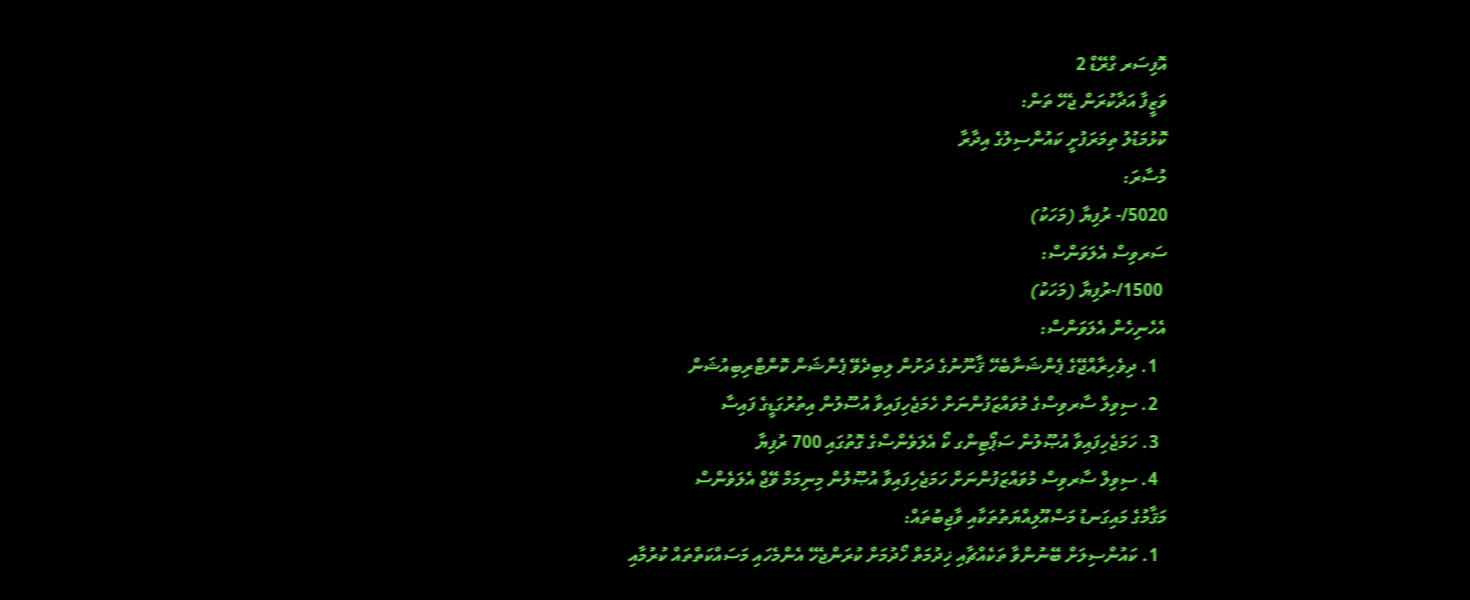އޮފިސަރ ގްރޭޑް 2
ވަޒީފާ އަދާކުރަން ޖެހޭ ތަން:
ކޮޅުމަޑުލު ތިމަރަފުށީ ކައުންސިލުގެ އިދާރާ
މުސާރަ:
5020/- ރުފިޔާ (މަހަކު)
ސަރވިސް އެލަވަންސް:
 1500/-ރުފިޔާ (މަހަކު)
އެހެނިހެން އެލަވަންސް:
  1. ދިވެހިރާއްޖޭގެ ޕެންޝަނާބެހޭ ޤާނޫނުގެ ދަށުން ލިބިދެވޭ ޕެންޝަން ކޮންޓްރިބިއުޝަން
  2. ސިވިލް ސާރވިސްގެ މުވައްޒަފުންނަށް ހެމަޖެހިފައިވާ އުސޫލުން އިތުރުގަޑީގެ ފައިސާ
  3. ހަމަޖެހިފައިވާ އުޞޫލުން ސަޕޯޓިންގ ކޯ އެލަވެންސްގެ ގޮތުގައި 700 ރުފިޔާ
  4. ސިވިލް ސާރވިސް މުވައްޒަފުންނަށް ހަމަޖެހިފައިވާ އުޞޫލުން މިނިމަމް ވޭޖް އެލަވެންސް
މަޤާމުގެ މައިގަނޑު މަސްއޫލިއްޔަތުތަކާއި ވާޖިބުތައް:
  1. ކައުންސިލަށް ބޭނުންވާ ތަކެއްޗާއި ޚިދުމަތް ހޯދުމަށް ކުރަންޖެހޭ އެންމެހައި މަސައްކަތްތައް ކުރުމާއި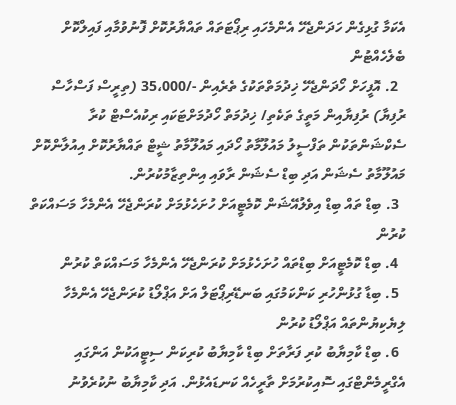އެކަމާ ގުޅިގެން ހަދަންޖެހޭ އެންމެހައި ރިޕޯޓަތައް ތައްޔާރުކޮށް ފޮނުވުމާއި ފައިލްކޮށް ބެލެހެއްޓުން
  2. އޮފީހަށް ހޯދަންޖެހޭ ޚިދުމަތްތަކުގެ ތެރެއިން -/35،000 (ތިރީސް ފަސްހާސް ރުފިޔާ) ރުފިޔާއިން މަތީގެ ތަކެތި/ ޚިދުމަތް ހޯދުމަށްޓަކައި ރިކުއެސްޓް ކުރާ ސެކްޝަންތަކުން ތަފްސީލު މައުލޫމާތު ހޯދައި މައުލޫމާތު ޝީޓް ތައްޔާރުކޮށް އިއުލާންކޮށް މައުލޫމާތު ސެޝަން އަދި ބިޑް ސެޝަން ރާވައި އިންތިޒާމުކުރުން.
  3. ބިޑް ތައް ބިޑް އިވެލުއޭޝަން ކޮމެޓީއަށް ހުށަހެޅުމަށް ކުރަންޖެހޭ އެންމެހާ މަސައްކަތް ކުރުން
  4. ބިޑް ކޮމެޓީއަށް ބިޑްތައް ހުށަހެޅުމަށް ކުރަންޖެހޭ އެންމެހާ މަސައްކަތް ކުރުން
  5. ބިޑާ ގުޅުންހުރި ކަންކަމުގައި ބަނޑޭރިޕޯޓަލް އަށް އަޕްލޯޑު ކުރަންޖެހޭ އެންމެހާ ލިޔެކިޔުންތައް އަޕްލޯޑު ކުރުން
  6. ބިޑް ކާމިޔާބު ކުރި ފަރާތަށް ބިޑް ކާމިޔާބު ކުރިކަން ސިޓީއަކުން އަންގައި އެގްރީމެންޓްގައި ސޮއިކުރުމަށް ތާރީހެއް ކަނޑައެޅުން. އަދި ކާމިޔާބު ނުކުރެވުނު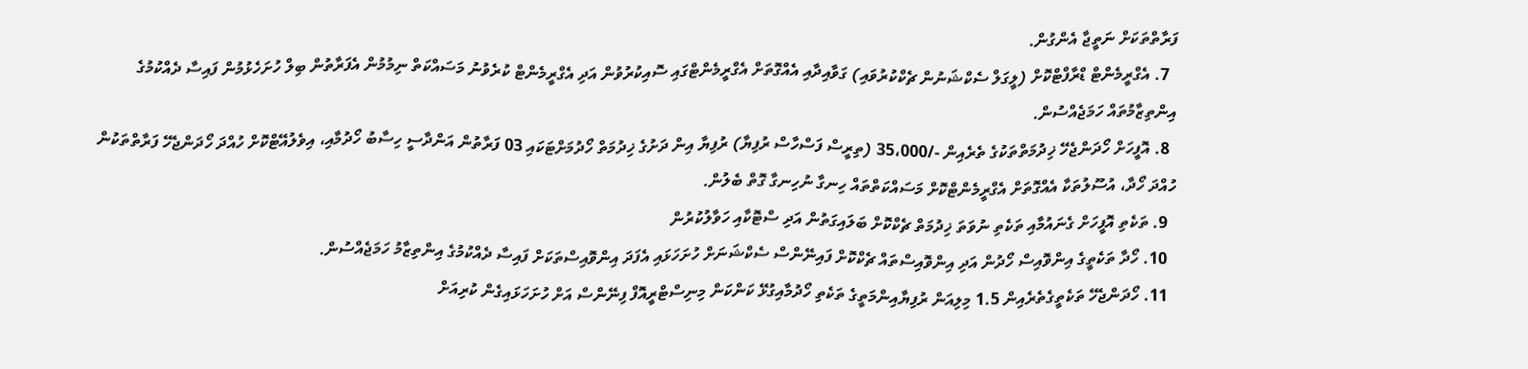ފަރާތްތަކަށް ނަތީޖާ އެންގުން.
  7. އެގްރީމެންޓް ޑްރާފްޓްކޮށް (ލީގަލް ސެކްޝަނުން ޗެކްކުރުވައި) ގަވާއިދާއި އެއްގޮތަށް އެގްރީމެންޓްގައި ސޮއިކުރުވުން އަދި އެގްރީމެންޓް ކުރެވުނު މަސައްކަތް ނިމުމުން އެފަރާތުން ބިލް ހުށަހެޅުމުން ފައިސާ ދެއްކުމުގެ އިންތިޒާމުތައް ހަމަޖެއްސުން.
  8. އޮފީހަށް ހޯދަންޖެހޭ ޚިދުމަތްތަކުގެ ތެރެއިން -/35،000 (ތިރީސް ފަސްހާސް ރުފިޔާ) ރުފިޔާ އިން ދަށުގެ ޚިދުމަތް ހޯދުމަށްޓަކައި 03 ފަރާތުން އަންދާސީ ހިސާބު ހޯދުމާއި، އިވެލުއޭޓްކޮށް ހުއްދަ ހޯދަންޖެހޭ ފަރާތްތަކުން ހުއްދަ ހޯދާ، އުސޫލުތަކާ އެއްގޮތަށް އެގްރީމެންޓްކޮށް މަސައްކަތްތައް ހިނގާ ނުހިނގާ ގޮތް ބެލުން.
  9. ތަކެތި އޮފީހަށް ގެނައުމާއި ތަކެތި ނުވަތަ ޚިދުމަތް ޗެކްކޮށް ބަލައިގަތުން އަދި ސްޓޮކާއި ހަވާލުކުރުން
  10. ހޯދާ ތަކެތީގެ އިންވޮއިސް ހޯދުން އަދި އިންވޮއިސްތައް ޗެކްކޮށް ފައިނޭންސް ސެކްޝަނަށް ހުށަހަޅައި އެފަދަ އިންވޮއިސްތަކަށް ފައިސާ ދެއްކުމުގެ އިންތިޒާމު ހަމަޖެއްސުން.
  11. ހޯދަންޖެހޭ ތަކެތީގެތެރެއިން 1.5 މިލިއަން ރުފިޔާއިންމަތީގެ ތަކެތި ހޯދުމާއިގުޅޭ ކަންކަން މިނިސްޓްރީއޮފް ފިނޭންސް އަށް ހުށަހަޅައިގެން ކުރިއަށް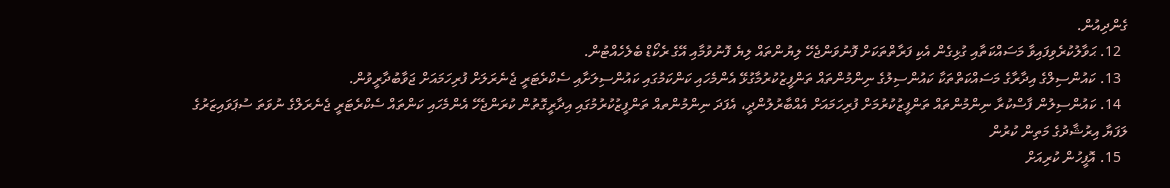ގެންދިއުން.
  12. ޙަވާލުކުރެވިފައިވާ މަސައްކަތާއި ގުޅިގެން އެކި ފަރާތްތަކަށް ފޮނުވަންޖެހޭ ލިޔުންތައް ލިޔެ ފޮނުވުމާއި އޭގެ ރެކޯޑް ބެލެހެއްޓުން.
  13. ކައުންސިލްގެ އިދާރާގެ މަސައްކަތްތަކާ ކައުންސިލުގެ ނިންމުންތައް ތަންފީޒުކުރުމާގުޅޭ އެންމެހައި ކަންކަމުގައި ކައުންސިލަށާއި ސެކްރެޓަރީ ޖެނެރަލަށް ފުރިހަމައަށް ޖަވާބުދާރީވުން.
  14. ކައުންސިލުން ފާސްކުރާ ނިންމުންތައް ތަންފީޒުކުރުމަށް ފުރިހަމައަށް އެއްބާރުލުންދީ، އެފަދަ ނިންމުންތއް ތަންފީޒުކުރުމުގައި އިދާރީގޮތުން ކުރަންޖެހޭ އެންމެހައި ކަންތައް ސެކްރެޓަރީ ޖެނެރަލްގެ ނުވަތަ ސުޕަވައިޒަރުގެ ލަފަޔާ އިރުޝާދުގެ މަތިން ކުރުން
  15. އޮފީހުން ކުރިއަށް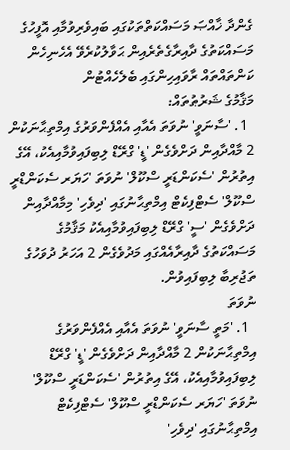ގެންދާ ޚާއްޞަ މަސައްކަތްތަކުގައި ބައިވެރިވުމާއި އޮފީހުގެ މަސައްކަތުގެ ދާއިރާގެތެރެއިން ޙަވާލުކުރެވޭ އެހެނިހެން ކަންތައްތައް ރާވައިހިންގައި ބެލެހެއްޓުން
މަޤާމުގެ ޝަރުޠުތައް:
  1. 'ސާނަވީ' ނުވަތަ އެއާއި އެއްފެންވަރުގެ އިމްތިޙާނަކުން 2 މާއްދާއިން ދަށްވެގެން 'ޑީ' ގްރޭޑް ލިބިފައިވުމާއިއެކު، އޭގެ އިތުރުން 'ސެކަންޑަރީ ސްކޫލް' ނުވަތަ 'ހަޔަރ ސެކަންޑްރީ ސްކޫލް' ސެޓްފިކެޓް އިމްތިޙާނުގައި 'ދިވެހި' މިމާއްދާއިން ދަށްވެގެން 'ސީ' ގްރޭޑް ލިބިފައިވުމާއިއެކު މަޤާމުގެ މަސައްކަތުގެ ދާއިރާއެއްގައި މަދުވެގެން 2 އަހަރު ދުވަހުގެ ތަޖުރިބާ ލިބިފައިވުން.
ނުވަތަ
  1. 'މަތީ ސާނަވީ' ނުވަތަ އެއާއި އެއްފެންވަރުގެ އިމްތިޙާނަކުން 2 މާއްދާއިން ދަށްވެގެން 'ޑީ' ގްރޭޑް ލިބިފައިވުމާއިއެކު، އޭގެ އިތުރުން 'ސެކަންޑަރީ ސްކޫލް' ނުވަތަ 'ހަޔަރ ސެކަންޑްރީ ސްކޫލް' ސެޓްފިކެޓް އިމްތިޙާނުގައި 'ދިވެހި'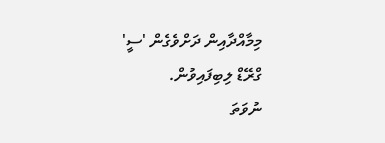މިމާއްދާއިން ދަށްވެގެން 'ސީ' ގްރޭޑް ލިބިފައިވުން.
ނުވަތަ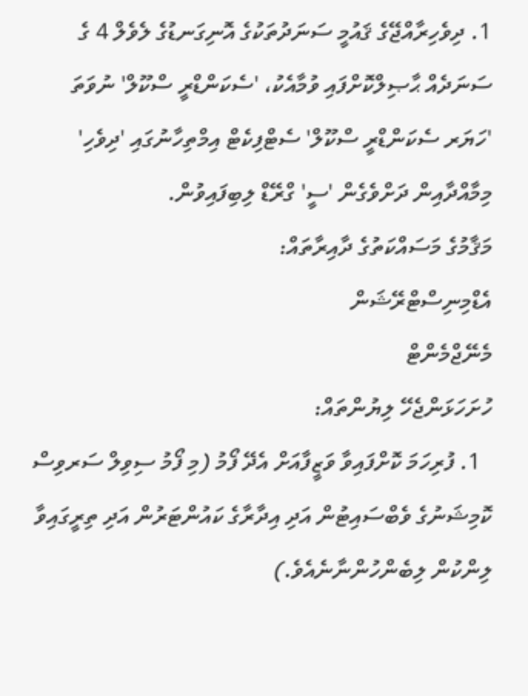1. ދިވެހިރާއްޖޭގެ ޤައުމީ ސަނަދުތަކުގެ އޮނިގަނޑުގެ ލެވެލް 4 ގެ ސަނަދެއް ޙާޞިލްކޮށްފައި ވުމާއެކު، 'ސެކަންޑްރީ ސްކޫލް' ނުވަތަ 'ހަޔަރ ސެކަންޑްރީ ސްކޫލް' ސެޓްފިކެޓް އިމްތިހާނުގައި 'ދިވެހި' މިމާއްދާއިން ދަށްވެގެން 'ސީ' ގްރޭޑް ލިބިފައިވުން.
މަޤާމުގެ މަސައްކަތުގެ ދާއިރާތައް:
އެޑްމިނިސްޓްރޭޝަން
މެނޭޖްމެންޓް
ހުށަހަޅަންޖެހޭ ލިޔުންތައް:
  1. ފުރިހަމަ ކޮށްފައިވާ ވަޒީފާއަށް އެދޭ ފޯމު (މި ފޯމު ސިވިލް ސަރވިސް ކޮމިޝަނުގެ ވެބްސައިޓުން އަދި އިދާރާގެ ކައުންޓަރުން އަދި ތިރީގައިވާ ލިންކުން ލިބެންހުންނާނެއެވެ.)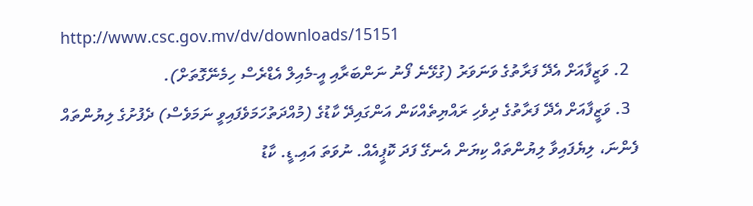http://www.csc.gov.mv/dv/downloads/15151
  2. ވަޒީފާއަށް އެދޭ ފަރާތުގެ ވަނަވަރު (ގުޅޭނެ ފޯނު ނަންބަރާއި އީ-މެއިލް އެޑްރެސް ހިމެނޭގޮތަށް).
  3. ވަޒީފާއަށް އެދޭ ފަރާތުގެ ދިވެހި ރައްޔިތެއްކަން އަންގައިދޭ ކާޑުގެ (މުއްދަތުހަމަވެފައިވީ ނަމަވެސް) ދެފުށުގެ ލިޔުންތައް ފެންނަ، ލިޔެފައިވާ ލިޔުންތައް ކިޔަން އެނގޭ ފަދަ ކޮޕީއެއް. ނުވަތަ އައި.ޑީ. ކާޑު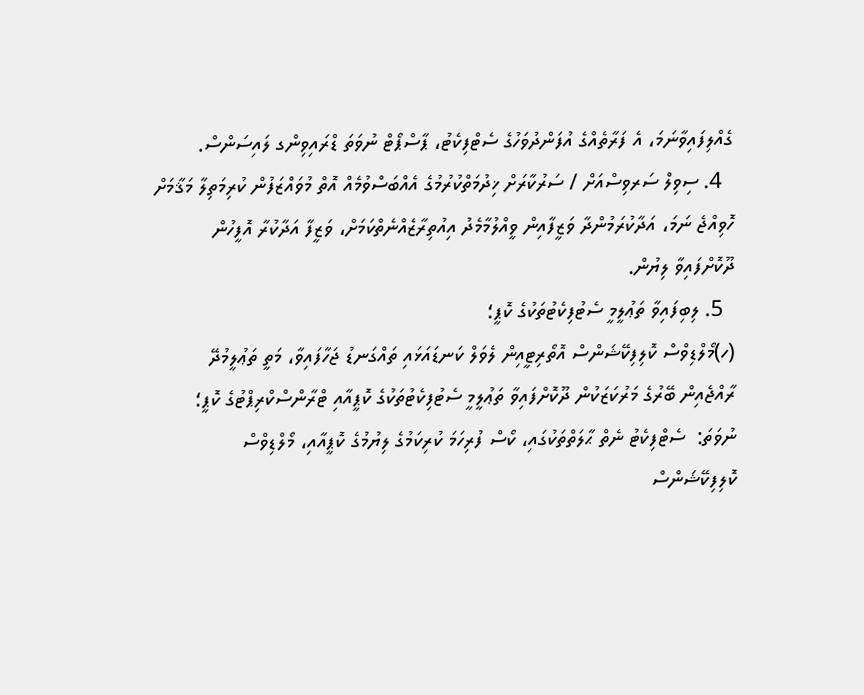ގެއްލިފައިވާނަމަ، އެ ފަރާތެއްގެ އުފަންދުވަހުގެ ސެޓްފިކެޓު، ޕާސްޕޯޓް ނުވަތަ ޑްރައިވިންގ ލައިސަންސް.
  4. ސިވިލް ސަރވިސްއަށް / ސަރުކާރަށް ޚިދުމަތްކުރުމުގެ އެއްބަސްވުމެއް އޮތް މުވައްޒަފުން ކުރިމަތިލާ މަޤާމަށް ހޮވިއްޖެ ނަމަ، އަދާކުރަމުންދާ ވަޒީފާއިން ވީއްލުމާމެދު އިއުތިރާޒެއްނެތްކަމަށް، ވަޒީފާ އަދާކުރާ އޮފީހުން ދޫކޮށްފައިވާ ލިޔުން.
  5. ލިބިފައިވާ ތަޢުލީމީ ސެޓުފިކެޓުތަކުގެ ކޮޕީ؛
(ހ)މޯލްޑިވްސް ކޮލިފިކޭޝަންސް އޮތޯރިޓީއިން ލެވަލް ކަނޑައަޅައި ތައްގަނޑު ޖަހާފައިވާ، މަތީ ތަޢުލީމުދޭ ރާއްޖެއިން ބޭރުގެ މަރުކަޒަކުން ދޫކޮށްފައިވާ ތަޢުލީމީ ސެޓުފިކެޓުތަކުގެ ކޮޕީއާއި ޓްރާންސްކްރިޕްޓުގެ ކޮޕީ؛ ނުވަތަ:  ސެޓްފިކެޓު ނެތް ޙާލަތްތަކުގައި، ކޯސް ފުރިހަމަ ކުރިކަމުގެ ލިޔުމުގެ ކޮޕީއާއި، މޯލްޑިވްސް ކޮލިފިކޭޝަންސް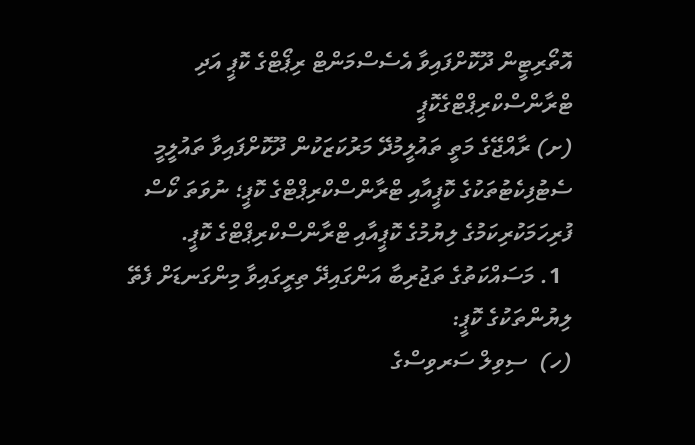އޮތޯރިޓީން ދޫކޮށްފައިވާ އެސެސްމަންޓް ރިޕޯޓްގެ ކޮޕީ އަދި ޓްރާންސްކްރިޕްޓްގެކޮޕީ
(ށ) ރާއްޖޭގެ މަތީ ތައުލީމުދޭ މަރުކަޒަކުން ދޫކޮށްފައިވާ ތައުލީމީ ސެޓުފިކެޓުތަކުގެ ކޮޕީއާއި ޓްރާންސްކްރިޕްޓްގެ ކޮޕީ؛ ނުވަތަ ކޯސް ފުރިހަމަކުރިކަމުގެ ލިޔުމުގެ ކޮޕީއާއި ޓްރާންސްކްރިޕްޓްގެ ކޮޕީ.
  1. މަސައްކަތުގެ ތަޖުރިބާ އަންގައިދޭ ތިރީގައިވާ މިންގަނޑަށް ފެތޭ ލިޔުންތަކުގެ ކޮޕީ:
(ހ)  ސިވިލް ސަރވިސްގެ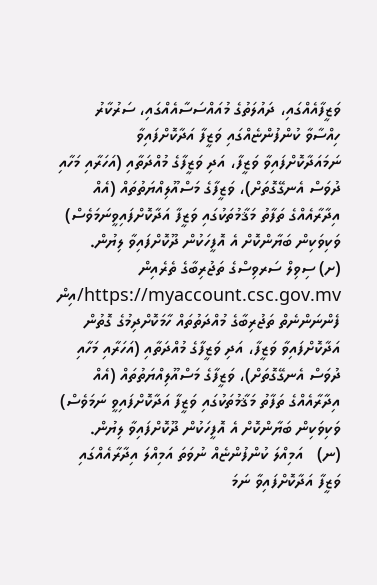ވަޒީފާއެއްގައި، ދައުލަތުގެ މުއައްސަސާއެއްގައި، ސަރުކާރު ހިއްސާވާ ކުންފުންޏެއްގައި ވަޒީފާ އަދާކޮށްފައިވާ ނަމައަދާކޮށްފައިވާ ވަޒީފާ، އަދި ވަޒީފާގެ މުއްދަތާއި (އަހަރާއި މަހާއި ދުވަސް އެނގޭގޮތަށް)، ވަޒީފާގެ މަސްއޫލިއްޔަތުތައް (އެއް އިދާރާއެއްގެ ތަފާތު މަޤާމުތަކުގައި ވަޒީފާ އަދާކޮށްފައިވީނަމަވެސް) ވަކިވަކިން ބަޔާންކޮށް އެ އޮފީހަކުން ދޫކޮށްފައިވާ ލިޔުން.
(ށ) ސިވިލް ސަރވިސްގެ ތަޖުރިބާގެ ތެރެއިން https://myaccount.csc.gov.mv/އިން ފެންނަންނެތް ތަޖުރިބާގެ މުއްދަތުތައް ހާމަކޮށްދިމުގެ ގޮތުން އަދާކޮށްފައިވާ ވަޒީފާ، އަދި ވަޒީފާގެ މުއްދަތާއި (އަހަރާއި މަހާއި ދުވަސް އެނގޭގޮތަށް)، ވަޒީފާގެ މަސްއޫލިއްޔަތުތައް (އެއް އިދާރާއެއްގެ ތަފާތު މަޤާމުތަކުގައި ވަޒީފާ އަދާކޮށްފައިވީ ނަމަވެސް) ވަކިވަކިން ބަޔާންކޮށް އެ އޮފީހަކުން ދޫކޮށްފައިވާ ލިޔުން.
(ނ)   އަމިއްލަ ކުންފުންޏެއް ނުވަތަ އަމިއްލަ އިދާރާއެއްގައި ވަޒީފާ އަދާކޮށްފައިވާ ނަމަ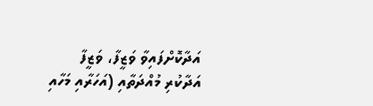އަދާކޮށްފައިވާ ވަޒީފާ، ވަޒީފާ އަދާކުރި މުއްދަތާއި (އަހަރާއި މަހާއި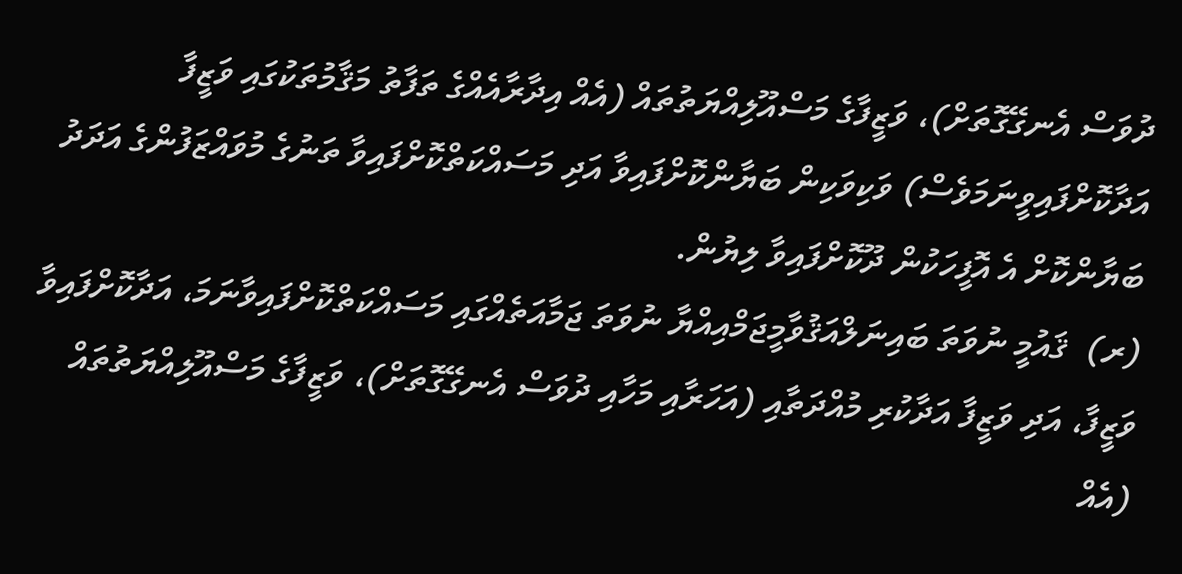ދުވަސް އެނގޭގޮތަށް)، ވަޒީފާގެ މަސްއޫލިއްޔަތުތައް (އެއް އިދާރާއެއްގެ ތަފާތު މަޤާމުތަކުގައި ވަޒީފާ އަދާކޮށްފައިވީނަމަވެސް) ވަކިވަކިން ބަޔާންކޮށްފައިވާ އަދި މަސައްކަތްކޮށްފައިވާ ތަނުގެ މުވައްޒަފުންގެ އަދަދު ބަޔާންކޮށް އެ އޮފީހަކުން ދޫކޮށްފައިވާ ލިޔުން.
(ރ)  ޤައުމީ ނުވަތަ ބައިނަލްއަޤުވާމީޖަމްއިއްޔާ ނުވަތަ ޖަމާއަތެއްގައި މަސައްކަތްކޮށްފައިވާނަމަ، އަދާކޮށްފައިވާ ވަޒީފާ، އަދި ވަޒީފާ އަދާކުރި މުއްދަތާއި (އަހަރާއި މަހާއި ދުވަސް އެނގޭގޮތަށް)، ވަޒީފާގެ މަސްއޫލިއްޔަތުތައް (އެއް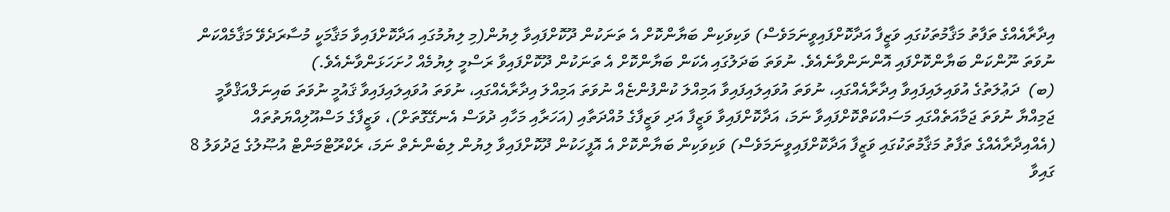އިދާރާއެއްގެ ތަފާތު މަޤާމުތަކުގައި ވަޒީފާ އަދާކޮށްފައިވީނަމަވެސް) ވަކިވަކިން ބަޔާންކޮށް އެ ތަނަކުން ދޫކޮށްފައިވާ ލިޔުން(މި ލިޔުމުގައި އަދާކޮށްފައިވާ މަޤާމަކީ މުސާރަދެވޭ މަޤާމެއްކަން ނުވަތަ ނޫންކަން ބަޔާންކޮށްފައި އޮންނަންވާނެއެވެ. ނުވަތަ ބަދަލުގައި އެކަން ބަޔާންކޮށް އެ ތަނަކުން ދޫކޮށްފައިވާ ރަސްމީ ލިޔުމެއް ހުށަހަޅަންވާނެއެވެ.)
(ބ)  ދަޢުލަތުގެ އުވައިލައިފައިވާ އިދާރާއެއްގައި، ނުވަތަ އުވައިލައިފައިވާ އަމިއްލަ ކުންފުންޏެއް ނުވަތަ އަމިއްލަ އިދާރާއެއްގައި، ނުވަތަ އުވައިލައިފައިވާ ޤައުމީ ނުވަތަ ބައިނަލްއަޤްވާމީ ޖަމިއްޔާ ނުވަތަ ޖަމާއަތެއްގައި މަސައްކަތްކޮށްފައިވާ ނަމަ، އަދާކޮށްފައިވާ ވަޒީފާ އަދި ވަޒީފާގެ މުއްދަތާއި (އަހަރާއި މަހާއި ދުވަސް އެނގޭގޮތަށް)، ވަޒީފާގެ މަސްއޫލިއްޔަތުތައް (އެއްއިދާރާއެއްގެ ތަފާތު މަޤާމުތަކުގައި ވަޒީފާ އަދާކޮށްފައިވީނަމަވެސް) ވަކިވަކިން ބަޔާންކޮށް އެ އޮފީހަކުން ދޫކޮށްފައިވާ ލިޔުން ލިބެންނެތް ނަމަ، ރެކްރޫޓްމަންޓް އުޞޫލުގެ ޖަދުވަލު 8 ގައިވާ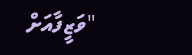"ވަޒީފާއަށް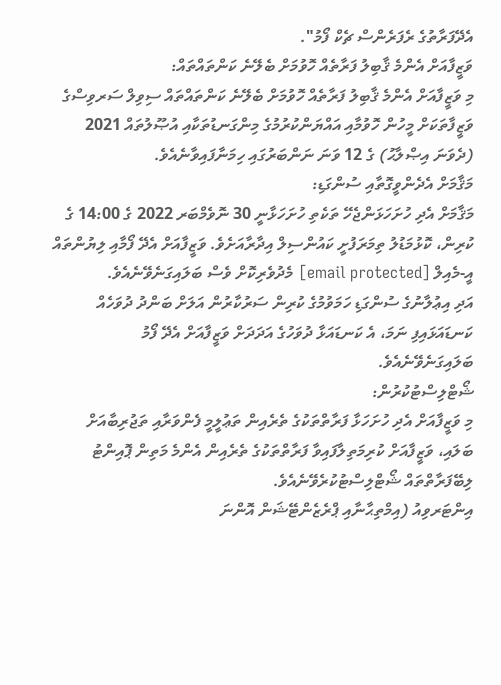އެދޭފަރާތުގެ ރެފަރެންސް ޗެކް ފޯމު".
ވަޒީފާއަށް އެންމެ ޤާބިލު ފަރާތެއް ހޮވުމަށް ބެލޭނެ ކަންތައްތައް:
މި ވަޒީފާއަށް އެންމެ ޤާބިލު ފަރާތެއް ހޮވުމަށް ބެލޭނެ ކަންތައްތައް ސިވިލް ސަރވިސްގެ ވަޒީފާތަކަށް މީހުން ހޮވުމާއި އައްޔަންކުރުމުގެ މިންގަނޑުތަކާއި އުޞޫލުތައް 2021 (ދެވަނަ އިޞްލާޙު) ގެ 12 ވަނަ ނަންބަރުގައި ހިމަނާފައިވާނެއެވެ.
މަޤާމަށް އެދެންވީގޮތާއި ސުންގަޑި:
މަޤާމަށް އެދި ހުށަހަޅަންޖެހޭ ތަކެތި ހުށަހަޅާނީ 30 ނޮވެމްބަރ 2022 ގެ 14:00 ގެ ކުރިން، ކޮޅުމަޑުލު ތިމަރަފުށީ ކައުންސިލް އިދާރާއަށެވެ. ވަޒީފާއަށް އެދޭ ފޯމާއި ލިޔުންތައް އީ-މެއިލް [email protected] މެދުވެރިކޮށް ވެސް ބަލައިގަނެވޭނެއެވެ.
އަދި އިޢުލާނުގެ ސުންގަޑި ހަމަވުމުގެ ކުރިން ސަރުކާރުން އަލަށް ބަންދު ދުވަހެއް ކަނޑައަޅައިފި ނަމަ، އެ ކަނޑައަޅާ ދުވަހުގެ އަދަދަށް ވަޒީފާއަށް އެދޭ ފޯމު ބަލައިގަނެވޭނެއެވެ.
ޝޯޓްލިސްޓުކުރުން:
މި ވަޒީފާއަށް އެދި ހުށަހަޅާ ފަރާތްތަކުގެ ތެރެއިން ތަޢުލީމީ ފެންވަރާއި ތަޖުރިބާއަށް ބަލައި، ވަޒީފާއަށް ކުރިމަތިލާފައިވާ ފަރާތްތަކުގެ ތެރެއިން އެންމެ މަތިން ޕޮއިންޓު ލިބޭފަރާތްތައް ޝޯޓްލިސްޓުކުރެވޭނެއެވެ.
އިންޓަރވިއު (އިމްތިޙާނާއި ޕްރެޒެންޓޭޝަން އޮންނަ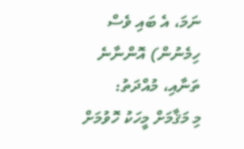ނަމަ، އެ ބައި ވެސް ހިމެނުން) އޮންނާނެ ތަނާއި، މުއްދަތު:
މި މަޤާމަށް މީހަކު ހޮވުމަށް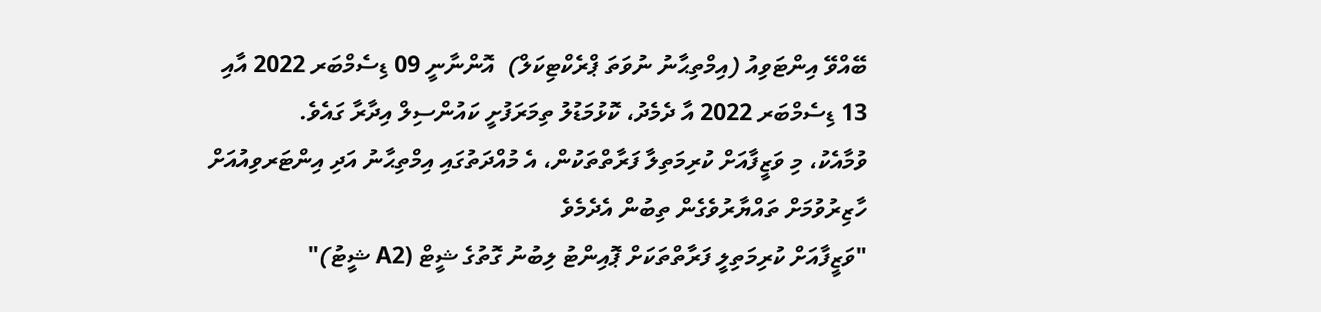ބޭއްވޭ އިންޓަވިއު (އިމްތިޙާނު ނުވަތަ ޕްރެކްޓިކަލް)  އޮންނާނީ 09 ޑިސެމްބަރ 2022 އާއި 13 ޑިސެމްބަރ 2022 އާ ދެމެދު، ކޮޅުމަޑުލު ތިމަރަފުށީ ކައުންސިލް އިދާރާ ގައެވެ.
ވުމާއެކު، މި ވަޒީފާއަށް ކުރިމަތިލާ ފަރާތްތަކުން، އެ މުއްދަތުގައި އިމްތިޙާނު އަދި އިންޓަރވިއުއަށް ހާޒިރުވުމަށް ތައްޔާރުވެގެން ތިބުން އެދެމެވެ
"ވަޒީފާއަށް ކުރިމަތިލީ ފަރާތްތަކަށް ޕޮއިންޓު ލިބުނު ގޮތުގެ ޝީޓް (A2 ޝީޓު)"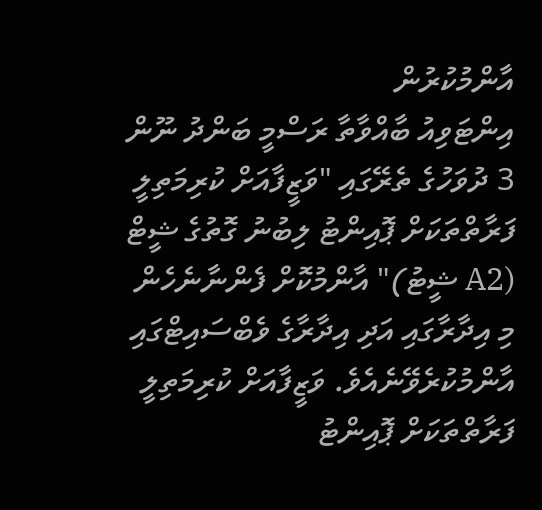އާންމުކުރުން
އިންޓަވިއު ބާއްވާތާ ރަސްމީ ބަންދު ނޫން 3 ދުވަހުގެ ތެރޭގައި "ވަޒީފާއަށް ކުރިމަތިލީ ފަރާތްތަކަށް ޕޮއިންޓު ލިބުނު ގޮތުގެ ޝީޓް (A2 ޝީޓު)" އާންމުކޮށް ފެންނާނެހެން މި އިދާރާގައި އަދި އިދާރާގެ ވެބްސައިޓްގައި އާންމުކުރެވޭނެއެވެ. ވަޒީފާއަށް ކުރިމަތިލީ ފަރާތްތަކަށް ޕޮއިންޓު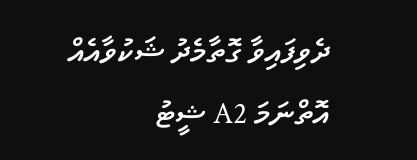ދެވިފައިވާ ގޮތާމެދު ޝަކުވާއެއް އޮތްނަމަ A2 ޝީޓު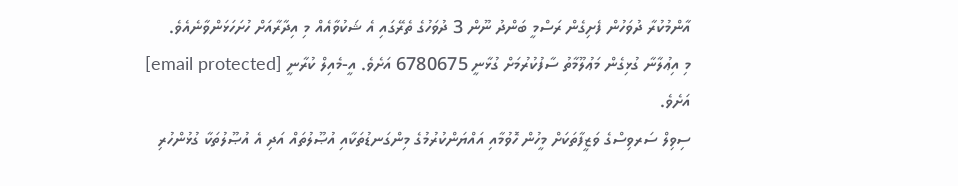އާންމުކުރާ ދުވަހުން ފެށިގެން ރަސްމީ ބަންދު ނޫން 3 ދުވަހުގެ ތެރޭގައި އެ ޝަކުވާއެއް މި އިދާރާއަށް ހުށަހަޅަންވާނެއެވެ.
މި އިޢުލާނާ ގުޅިގެން މަޢުލޫމާތު ސާފުކުރުމަށް ގުޅާނީ 6780675 އަށެވެ. އީ-މެއިލް ކުރާނީ [email protected] އަށެވެ.
ސިވިލް ސަރވިސްގެ ވަޒީފާތަކަށް މީހުން ހޮވުމާއި އައްޔަންކުރުމުގެ މިންގަނޑުތަކާއި އުޞޫލުތައް އަދި އެ އުޞޫލުތަކާ ގުޅުންހުރި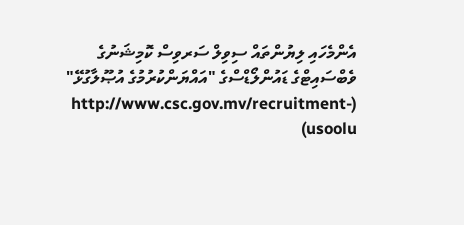އެންމެހައި ލިޔުންތައް ސިވިލް ސަރވިސް ކޮމިޝަނުގެ ވެބްސައިޓްގެ ޑައުންލޯޑްސްގެ "އައްޔަންކުރުމުގެ އުޞޫލާގުޅޭ" (http://www.csc.gov.mv/recruitment-usoolu)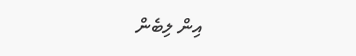އިން ލިބެން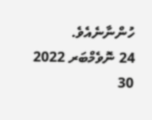ހުންނާނެއެވެ.
24 ނޮވެމްބަރ 2022
30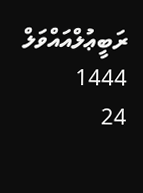ރަބީޢުލްއައްވަލް 1444
24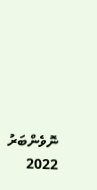ނޮވެންބަރު 2022